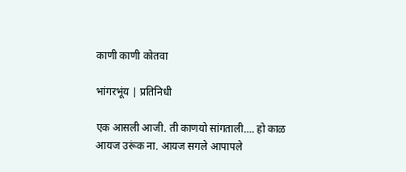काणी काणी कोतवा

भांगरभूंय | प्रतिनिधी

एक आसली आजी. ती काणयो सांगताली…. हो काळ आयज उरूंक ना. आयज सगले आपापले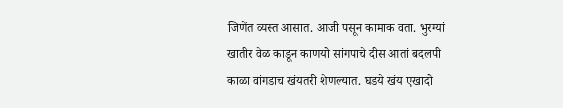जिणेंत व्यस्त आसात. आजी पसून कामाक वता. भुरग्यां खातीर वेळ काडून काणयो सांगपाचे दीस आतां बदलपी काळा वांगडाच खंयतरी शेणल्यात. घडये खंय एखादो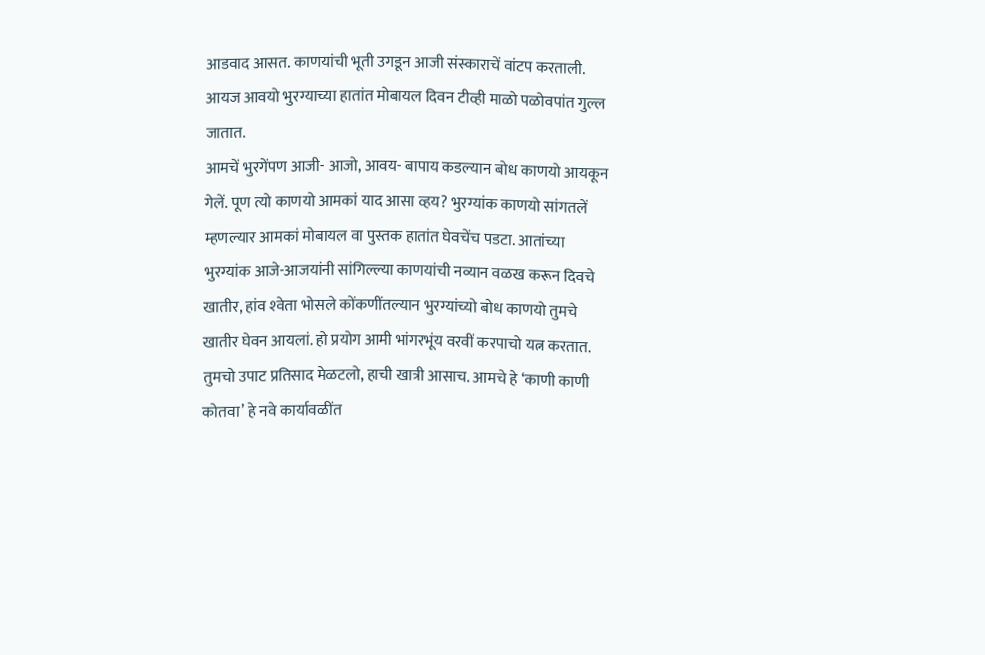आडवाद आसत. काणयांची भूती उगडून आजी संस्काराचें वांटप करताली. आयज आवयो भुरग्याच्या हातांत मोबायल दिवन टीव्ही माळो पळोवपांत गुल्ल जातात.
आमचें भुरगेंपण आजी- आजो, आवय- बापाय कडल्यान बोध काणयो आयकून गेलें. पूण त्यो काणयो आमकां याद आसा व्हय? भुरग्यांक काणयो सांगतलें म्हणल्यार आमकां मोबायल वा पुस्तक हातांत घेवचेंच पडटा. आतांच्या भुरग्यांक आजे-आजयांनी सांगिल्ल्या काणयांची नव्यान वळख करून दिवचे खातीर, हांव श्‍वेता भोसले कोंकणींतल्यान भुरग्यांच्यो बोध काणयो तुमचे खातीर घेवन आयलां. हो प्रयोग आमी भांगरभूंय वरवीं करपाचो यत्न करतात. तुमचो उपाट प्रतिसाद मेळटलो, हाची खात्री आसाच. आमचे हे ‘काणी काणी कोतवा’ हे नवे कार्यावळींत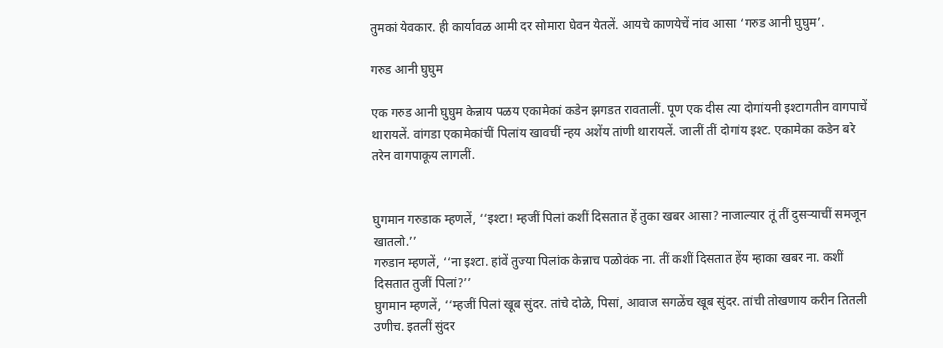तुमकां येवकार. ही कार्यावळ आमी दर सोमारा घेवन येतलें. आयचे काणयेचें नांव आसा ‘गरुड आनी घुघुम’.

गरुड आनी घुघुम

एक गरुड आनी घुघुम केन्नाय पळय एकामेकां कडेन झगडत रावतालीं. पूण एक दीस त्या दोगांयनी इश्टागतीन वागपाचें थारायलें. वांगडा एकामेकांचीं पिलांय खावचीं न्हय अशेंय तांणी थारायलें. जालीं तीं दोगांय इश्ट. एकामेका कडेन बरे तरेन वागपाकूय लागलीं.


घुगमान गरुडाक म्हणलें, ‘‘इश्टा! म्हजीं पिलां कशीं दिसतात हें तुका खबर आसा? नाजाल्यार तूं तीं दुसर्‍याचीं समजून खातलो.’’
गरुडान म्हणलें, ‘‘ना इश्टा. हांवें तुज्या पिलांक केन्नाच पळोवंक ना. तीं कशीं दिसतात हेंय म्हाका खबर ना. कशीं दिसतात तुजीं पिलां?’’
घुगमान म्हणलें, ‘‘म्हजीं पिलां खूब सुंदर. तांचे दोळे, पिसां, आवाज सगळेंच खूब सुंदर. तांची तोखणाय करीन तितली उणीच. इतलीं सुंदर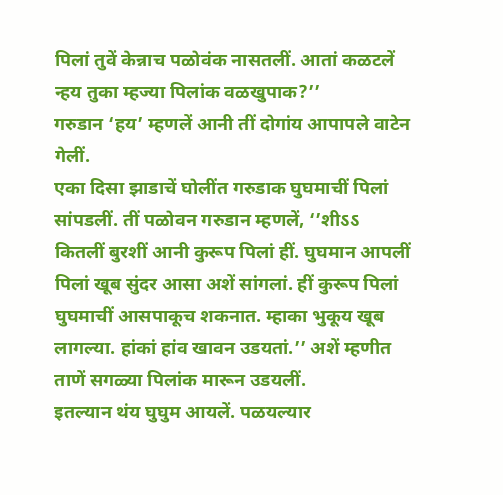पिलां तुवें केन्नाच पळोवंक नासतलीं. आतां कळटलें न्हय तुका म्हज्या पिलांक वळखुपाक?’’
गरुडान ‘हय’ म्हणलें आनी तीं दोगांय आपापले वाटेन गेलीं.
एका दिसा झाडाचें घोलींत गरुडाक घुघमाचीं पिलां सांपडलीं. तीं पळोवन गरुडान म्हणलें, ‘’शीऽऽ कितलीं बुरशीं आनी कुरूप पिलां हीं. घुघमान आपलीं पिलां खूब सुंदर आसा अशें सांगलां. हीं कुरूप पिलां घुघमाचीं आसपाकूच शकनात. म्हाका भुकूय खूब लागल्या. हांकां हांव खावन उडयतां.’’ अशें म्हणीत ताणें सगळ्या पिलांक मारून उडयलीं.
इतल्यान थंय घुघुम आयलें. पळयल्यार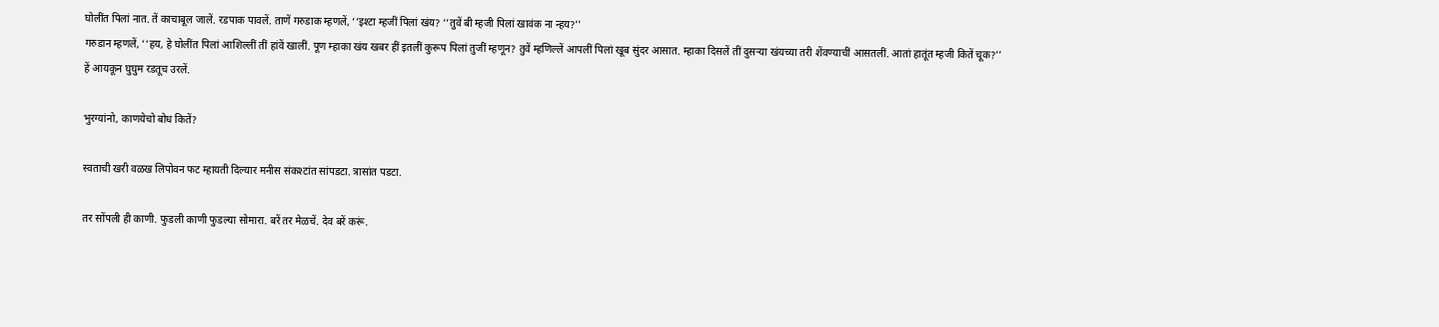घोलींत पिलां नात. तें काचाबूल जालें. रडपाक पावलें. ताणें गरुडाक म्हणलें, ‘‘इश्टा म्हजीं पिलां खंय? ‘‘तुवें बी म्हजी पिलां खावंक ना न्हय?’’
गरुडान म्हणलें, ‘‘हय, हे घोलींत पिलां आशिल्लीं तीं हांवें खालीं. पूण म्हाका खंय खबर हीं इतलीं कुरूप पिलां तुजीं म्हणून? तुवें म्हणिल्लें आपलीं पिलां खूब सुंदर आसात. म्हाका दिसलें तीं दुसर्‍या खंयच्या तरी शेंवण्याचीं आसतलीं. आतां हातूंत म्हजी कितें चूक?’’
हें आयकून घुघुम रडतूच उरलें.

भुरग्यांनो, काणयेचो बोध कितें?

स्वताची खरी वळख लिपोवन फट म्हायती दिल्यार मनीस संकश्टांत सांपडटा. त्रासांत पडटा.

तर सोंपली ही काणी. फुडली काणी फुडल्या सोमारा. बरें तर मेळचें. देव बरें करूं.